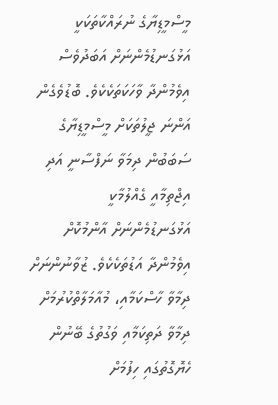މީސްމީޑިޔާގެ ނުރައްކާތަކަކީ އަޅުގަނޑުމެންނަށް އަބަދުވެސް އިވެމުންދާ ވާހަކަތަކެކެވެ. ބޮޑުވެގެން އަންނަ ޖީލުތަކަށް މީސްމީޑިޔާގެ ސަބަބުން ދިމަވާ ނަފްސާނީ އަދި އިޖްތިމާއީ ގެއްލުމާކީ އަޅުގަނޑުމެންނަށް އާންމުކޮށް އިވެމުންދާ އަޑުތަކެކެވެ. ޒުވާނުންނަށް ދިމާވާ ހާސްކަމާއި، މުއާމަލާތްކުރުމަށް ދިމާވާ ދަތިކަމާއި ވަގުތުގެ ބޭނުން ހެޔޮގޮތުގައި ހިފުމަށް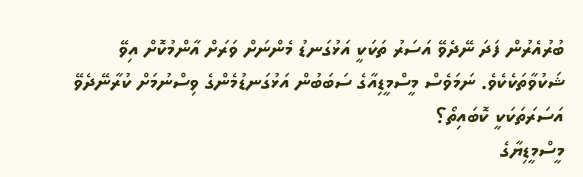ބުރުއެރުން ފަދަ ނޭދެވޭ އަސަރު ތަކަކީ އަޅުގަނޑު މެންނަށް ވަރަށް އާންމުކޮށް އިވޭ ޝަކުވާތަކެކެވެ. ނަމަވެސް މީސްމީޑިއާގެ ސަބަބުން އަޅުގަނޑުމެންގެ ވިސްނުމަށް ކުރާނޭދެވޭ އަސަރަތަކަކީ ކޮބައިތޯ؟
މީސްމީޑިޔާގެ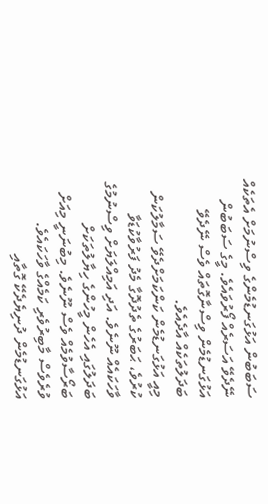ސަބަބުން އަޅުގަނޑުމެންގެ ވިސްނުމަށް އެތަކެއް ނޭދެވޭ އަސަރެއް ފޯރުވައެވެ. މީގެ ސަބަބުން އަޅުގަނޑުމެން ވިސްނާގޮތައް ވެސް ނޭދެވޭ ބަދަލުތަކެއް އާދެއެވެ.
މިއީ އަޅުގަނޑުމެން ކަންކަމަށްދެވޭ ސަމާލުކަން ކުރުވެ، ޙަބަރުގެ ތެދުދޮގާ މެދު ފަރުވާކުޑަވާ ވާހަކައެއް ނޫނެވެ. އަދި އަމިއްލަޔަށް ވިސްނުމުގެ ބަދަލުގައި އެހެން މީހުންގެ ހިޔާލުތަކަށް ބަރޯސާވުމެއް ވެސް ނޫނެވެ. މިބުނަނީ މިއަށް ވުރެވެސް މާބިރުވެރި ކަމެއްގެ ވާހަކައެވެ. އަޅުގަނޑުމެން ދުނިޔެދެކޭ ގޮތާއި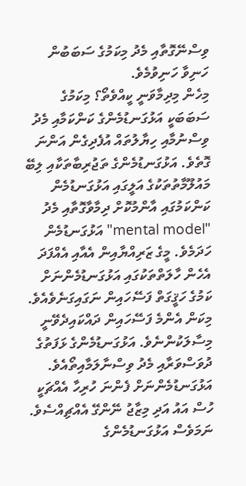ވިސްނޭގޮތާއި މެދު މިކަމުގެ ސަބަބުން ހަނިވާ ހަނިވުމެވެ.
މިހެން މިދިމާވަނީ ކީއްވެތޯ؟ މިކަމުގެ ސަބަބަކީ އަޅުގަނޑުމެންގެ ކަންކަމާއި މެދު ވިސްނުމާއި ހިޔާލުތައް އުފެދިގެން އަންނަ ގޮތެވެ. އަޅުގަނޑުމެންގެ ތަޖުރިބާތަކާއި ލިބޭ މައުލޫމާތުތަކުގެ އަލީގައި އަޅުގަނޑުމެން ކަންކަމުގައި އާންމުކޮށް ދިމާވާގޮތާއި މެދު "mental model" އަޅުގަނޑުމެން ހަދަމެވެ. މީގެ ޒަރިއްޔާއިން އެއާއި އެއްފަދަ އެހެން ހާލަތްތަކުގައި އަޅުގަނޑުމެންނަށް ކަމުގެ ހަޤީގަތް ފަސޭހައިން ނަގައިގަނެވެއެވެ.
މިކަން އެންމެ ފަސޭހައިން ދައްކައިދެވޭނީ މިސާލަކުންނެވެ. އަޅުގަނޑުމެންގެ ޅަފަތުގެ ދުވަސްވަރާއި މެދު ވިސްނާލަމާއިތޯއެވެ. އަޅުގަނޑުމެންނަށް ފެންނަ ހުރިހާ އެއްޗަކީ ހުސް އައު އަދި މިޒާޖު ނޭންގޭ އެއްޗިއްސެވެ. ނަމަވެސް އަޅުގަނޑުމެންގެ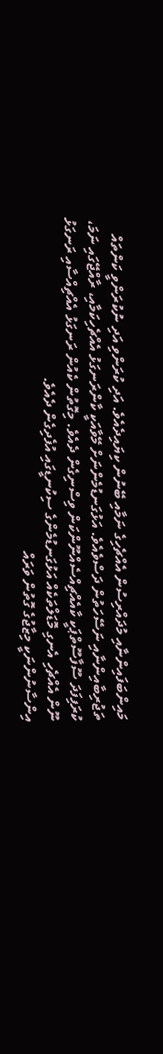މައިންބަފައިންނާއި މުދައްރިސުން އެއްޗެހިގެ ނަމާއި ބޭނުން ކިޔައިދެއެވެ. އަދި ކުރަންވި އަދި ނުކުރަންވީ ކަންތައް ތަޖުރިބާއިންނާއި ނަސޭހަތުން ދަސްވެއެވެ. އަޅުގަނޑުމެންނަށް މޭވާއަކީ ކާންރަނގަޅު އެއްޗެހިކަމާއި، ރާއްޖޭގައި ނަމަ، ކުރަފިފަދަ ސޫފާސޫތްޕަކީ ކާއެއްޗިއްސެއްނޫންކަން ވިސްނިގެން ދެއެވެ. މިގޮތުން ކެއުން ރަނގަޅު އެއްޗިއްސާއި ރަނގަޅު ނޫން އެއްޗެހި އެނގި މޮޑަލްތަކެއް އަޅުގަނޑުމެންގެ ސިކުނޑީގައި އުފެދިގެން ދެއެވެ.
އިންސާނުންނަކީ މިޒާޖުގެ ގޮތުން ވަރައް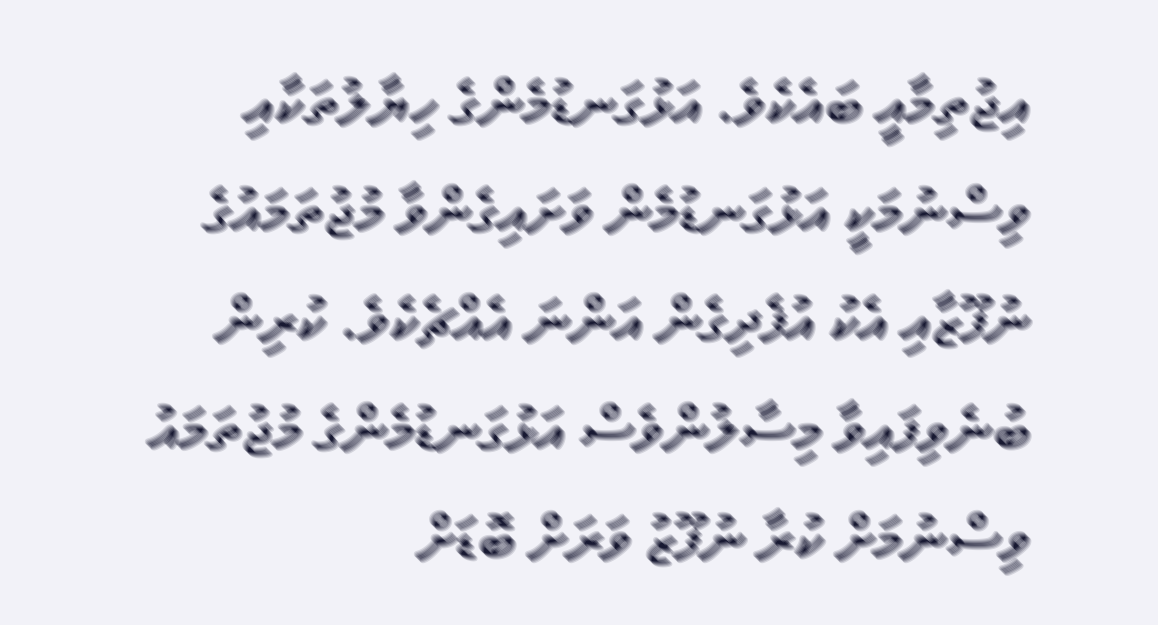އިޖުތިމާއީ ބައެކެވެ. އަޅުގަނޑުމެންގެ ހިޔާލުތަކާއި ވިސްނުމަކީ އަޅުގަނޑުމެން ވަށައިގެންވާ މުޖުތަމައުގެ ނުފޫޒާއި އެކު އުފެދިގެން އަންނަ އެއްޗެކެވެ. ކުރިން ބުނެވިފައިވާ މިސާލުންވެސް އަޅުގަނޑުމެންގެ މުޖުތަމައު ވިސްނުމަށް ކުރާ ނުފޫޒު ވަރަށް ބޮޑަށް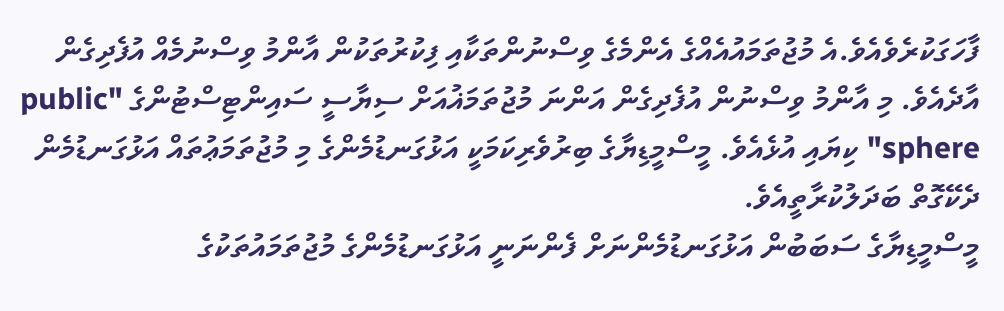ފާހަގަކުރެވެއެވެ.އެ މުޖުތަމައުއެއްގެ އެންމެގެ ވިސްނުންތަކާއި ފިކުރުތަކުން އާންމު ވިސްނުމެއް އުފެދިގެން އާދެއެވެ. މި އާންމު ވިސްނުން އުފެދިގެން އަންނަ މުޖުތަމަޣުއަށް ސިޔާސީ ސައިންޓިސްޓުންގެ "public sphere" ކިޔައި އުޅެއެވެ. މީސްމީޑިޔާގެ ބިރުވެރިކަމަކީ އަޅުގަނޑުމެންގެ މި މުޖުތަމަޢުތައް އަޅުގަނޑުމެން ދެކޭގޮތް ބަދަލުކުރާތީއެވެ.
މީސްމީޑިޔާގެ ސަބަބުން އަޅުގަނޑުމެންނަށް ފެންނަނީ އަޅުގަނޑުމެންގެ މުޖުތަމައުތަކުގެ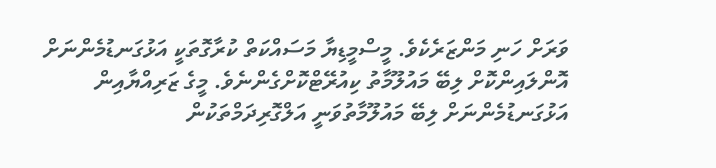ވަރަށް ހަނި މަންޒަރެކެވެ. މީސްމީޑިޔާ މަސައްކަތް ކުރާގޮތަކީ އަޅުގަނޑުމެންނަށް އޮންލައިންކޮށް ލިބޭ މައުލޫމާތު ކިއުރޭޓްކޮށްގެންނެވެ. މީގެ ޒަރިއްޔާއިން އަޅުގަނޑުމެންނަށް ލިބޭ މައުލޫމާތުވަނީ އަލްގޮރިދަމްތަކުން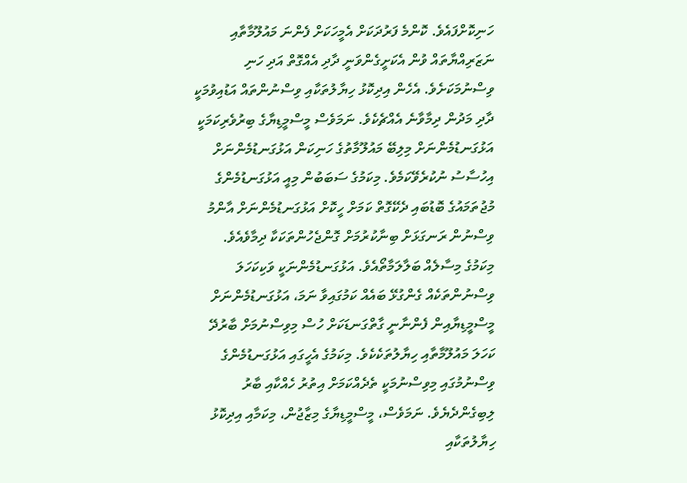ހަނިކޮށްފައެވެ. ކޮންމެ ފަރުދަކަށް އެމީހަކަށް ފެންނަ މައުލޫމާތާއި ނަޒަރިއްޔާތައް ވުން އެކަށީގެންވަނީ ދާދި އެއްގޮތް އަދި ހަނި ވިސްނުމަކަށެވެ. އެހެން އިދިކޮޅު ހިޔާލުތަކާއި ވިސްނުންތައް އަޑުއިވުމަކީ ދާދި މަދުން ދިމާވާނެ އެއްޗެކެވެ. ނަމަވެސް މީސްމީޑިޔާގެ ބިރުވެރިކަމަކީ އަޅުގަނޑުމެންނަށް މިލިބޭ މައުލޫމާތުގެ ހަނިކަން އަޅުގަނޑުމެންނަށް އިހުސާސު ނުކުރެވޭކަމެވެ. މިކަމުގެ ސަބަބުން މިއީ އަޅުގަނޑުމެންގެ މުޖުތަމައުގެ ބޮޑުބައި ދެކޭގޮތް ކަމަށް ހީކޮށް އަޅުގަނޑުމެންނަށް އާންމު ވިސްނުން ރަނގަޅަށް ބިނާކުރުމަށް ގޮންޖެހުންތަކަކާ ދިމާވެއެވެ.
މިކަމުގެ މިސާލެއް ބަލާލަމާތޯއެވެ. އަޅުގަނޑުމެންނަކީ ވަކިކަހަލަ ވިސްނުންތަކެއް ގެންގުޅޭ ބައެއް ކަމުގައިވާ ނަމަ، އަޅުގަނޑުމެންނަށް މީސްމީޑިޔާއިން ފެންނާނީ ގާތްގަނޑަކަށް ހުސް މިވިސްނުމަށް ބާރުދޭ ކަހަލަ މައުލޫމާތާއި ހިޔާލުތަކެކެވެ. މިކަމުގެ އެހީގައި އަޅުގަނޑުމެންގެ ވިސްނުމުގައި މިވިސްނުމަކީ ތެދެއްކަމަށް އިތުރު ހެއްކާއި ބާރު ލިބިގެންދެޔެވެ. ނަމަވެސް، މީސްމީޑިޔާގެ މިޒާޖުން، މިކަމާއި އިދިކޮޅު ހިޔާލުތަކާއި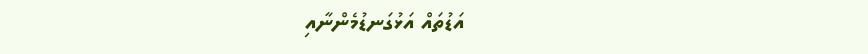އަޑުތައް އަޅުގަނޑުމެންނާއި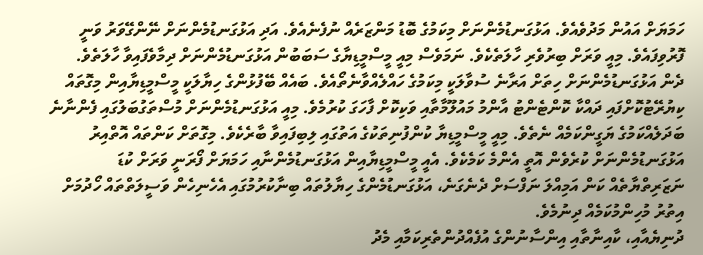ހަމަޔަށް އައުން މަދުވެއެވެ. އަޅުގަނޑުމެންނަށް މިކަމުގެ ބޮޑު މަންޒަރެއް ނުފެނެއެވެ. އަދި އަޅުގަނޑުމެންނަށް ނޭންގޭވަރު ވަނީ ފޮރުވިފައެވެ. މިއީ ވަރަށް ބިރުވެރި ހާލަތެކެވެ. ނަމަވެސް މިއީ މީސްމީޑިޔާގެ ސަބަބުން އަޅުގަނޑުމެންނަށް ދިމާވެފައިވާ ހާލަތެވެ.
ދެން އަޅުގަނޑުމެންނަށް ހިތަށް އަރާނެ ސުވާލަކީ މިކަމުގެ ހައްލެއްވާނެތޯއެވެ. ބައެއް ބޭފުޅުންގެ ހިޔާލަކީ މީސްމީޑިޔާއިން މިގޮތައް ކިޔުރޭޓުކޮށްފައި ދައްކާ ކޮންޓެންޓު އާންމު މައުލޫމާތާއި ވަކިކޮށް ފާހަގަ ކުރުމެވެ. މިއީ އަޅުގަނޑުމެންނަށް މުސްތަގުބަލުގައި ފެންނާނެ ބަދަލެއްކަމުގެ ޔަގީންކަމެއް ނެތެވެ. މިއީ މީސްމީޑިޔާ ކުންފުނިތަކުގެ އަތުގައި ލިބިފައިވާ ބާރެކެވެ. މިގޮތަށް ކަންތައް އޮތްއިރު އަޅުގަނޑުމެންނަށް ކުރެވެން އޮތީ އެންމެ ކަމެކެވެ. އެއީ މީސްމީޑިޔާއިން އަޅުގަނޑުމެންނާއި ހަމަޔަށް ފޯރަނީ ވަރަށް ކުޑަ ނަޒަރިތްޔާތެއް ކަން އަމިއްލަ ނަފްސަށް ދެނެގަނެ، އަޅުގަނޑުމެންގެ ހިޔާލުތައް ބިނާކުރުމުގައި އެހެނިހެން ވަސީލަތްތައް ހޯދުމަށް އިތުރު މުހިންމުކަމެއް ދިނުމެވެ.
ދުނިޔެއާއި، ކާއިނާތާއި އިންސާނުންގެ އުފެއްދުންތެރިކަމާއި މެދު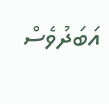އަބަދުވެސް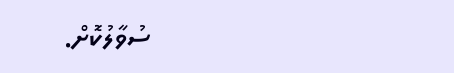ސުވާލުކޮށް.